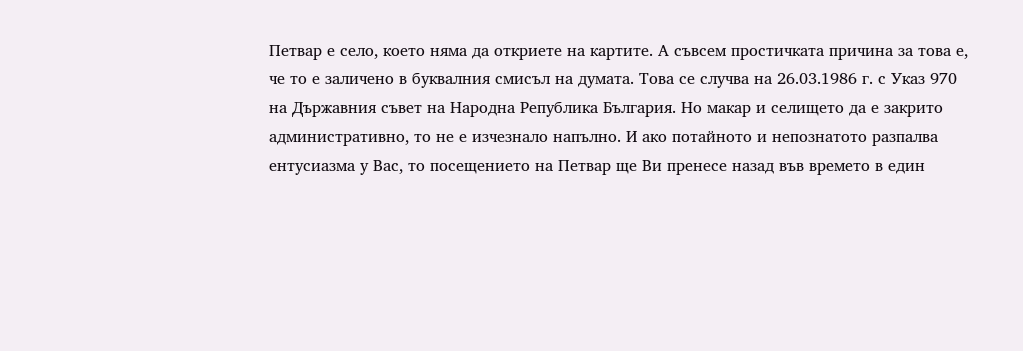Петвар е село, което няма да откриете на картите. А съвсем простичката причина за това е, че то е заличено в буквалния смисъл на думата. Това се случва на 26.03.1986 г. с Указ 970 на Държавния съвет на Народна Република България. Но макар и селището да е закрито административно, то не е изчезнало напълно. И ако потайното и непознатото разпалва ентусиазма у Вас, то посещението на Петвар ще Ви пренесе назад във времето в един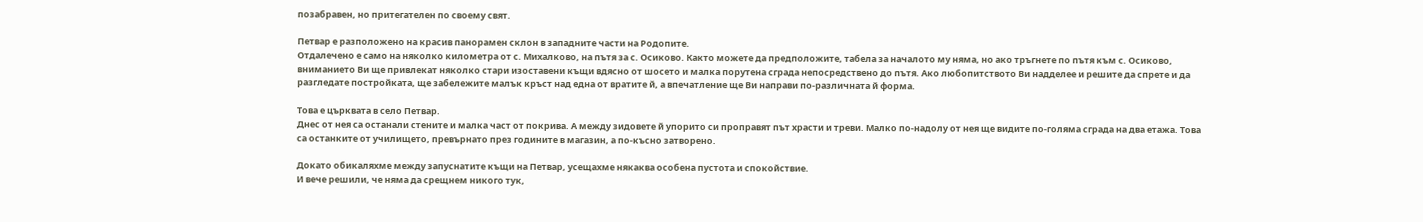позабравен, но притегателен по своему свят.

Петвар е разположено на красив панорамен склон в западните части на Родопите.
Отдалечено е само на няколко километра от с. Михалково, на пътя за с. Осиково. Както можете да предположите, табела за началото му няма, но ако тръгнете по пътя към с. Осиково, вниманието Ви ще привлекат няколко стари изоставени къщи вдясно от шосето и малка порутена сграда непосредствено до пътя. Ако любопитството Ви надделее и решите да спрете и да разгледате постройката, ще забележите малък кръст над една от вратите й, а впечатление ще Ви направи по-различната й форма.

Това е църквата в село Петвар.
Днес от нея са останали стените и малка част от покрива. А между зидовете й упорито си проправят път храсти и треви. Малко по-надолу от нея ще видите по-голяма сграда на два етажа. Това са останките от училището, превърнато през годините в магазин, а по-късно затворено.

Докато обикаляхме между запуснатите къщи на Петвар, усещахме някаква особена пустота и спокойствие.
И вече решили, че няма да срещнем никого тук,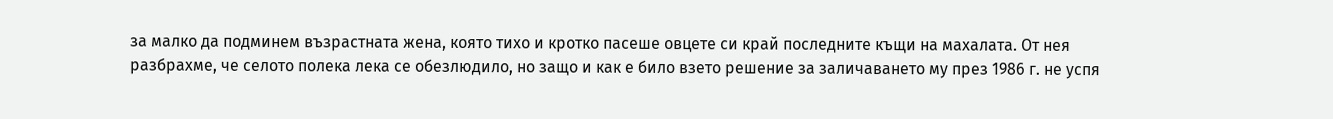за малко да подминем възрастната жена, която тихо и кротко пасеше овцете си край последните къщи на махалата. От нея разбрахме, че селото полека лека се обезлюдило, но защо и как е било взето решение за заличаването му през 1986 г. не успя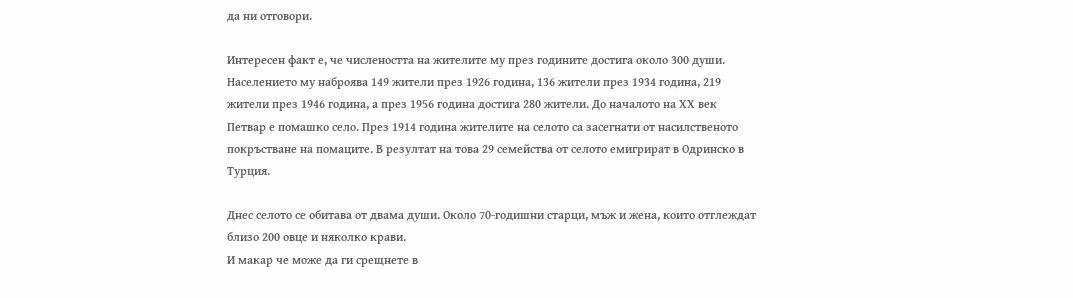да ни отговори.

Интересен факт е, че числеността на жителите му през годините достига около 300 души. Населението му наброява 149 жители през 1926 година, 136 жители през 1934 година, 219 жители през 1946 година, а през 1956 година достига 280 жители. До началото на ХХ век Петвар е помашко село. През 1914 година жителите на селото са засегнати от насилственото покръстване на помаците. В резултат на това 29 семейства от селото емигрират в Одринско в Турция.

Днес селото се обитава от двама души. Около 70-годишни старци, мъж и жена, които отглеждат близо 200 овце и няколко крави.
И макар че може да ги срещнете в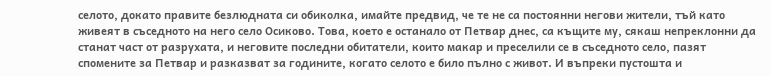селото, докато правите безлюдната си обиколка, имайте предвид, че те не са постоянни негови жители, тъй като живеят в съседното на него село Осиково. Това, което е останало от Петвар днес, са къщите му, сякаш непреклонни да станат част от разрухата, и неговите последни обитатели, които макар и преселили се в съседното село, пазят спомените за Петвар и разказват за годините, когато селото е било пълно с живот. И въпреки пустошта и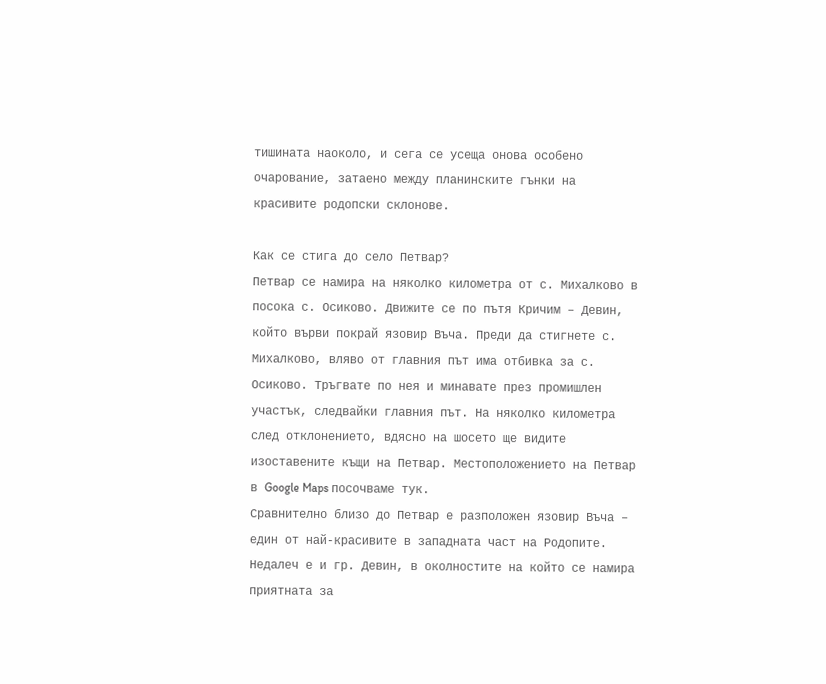тишината наоколо, и сега се усеща онова особено очарование, затаено между планинските гънки на красивите родопски склонове.

Как се стига до село Петвар?
Петвар се намира на няколко километра от с. Михалково в посока с. Осиково. Движите се по пътя Кричим – Девин, който върви покрай язовир Въча. Преди да стигнете с. Михалково, вляво от главния път има отбивка за с. Осиково. Тръгвате по нея и минавате през промишлен участък, следвайки главния път. На няколко километра след отклонението, вдясно на шосето ще видите изоставените къщи на Петвар. Местоположението на Петвар в Google Maps посочваме тук.
Сравнително близо до Петвар е разположен язовир Въча – един от най-красивите в западната част на Родопите. Недалеч е и гр. Девин, в околностите на който се намира приятната за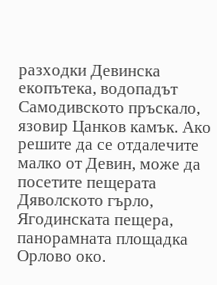разходки Девинска екопътека, водопадът Самодивското пръскало, язовир Цанков камък. Ако решите да се отдалечите малко от Девин, може да посетите пещерата Дяволското гърло, Ягодинската пещера, панорамната площадка Орлово око.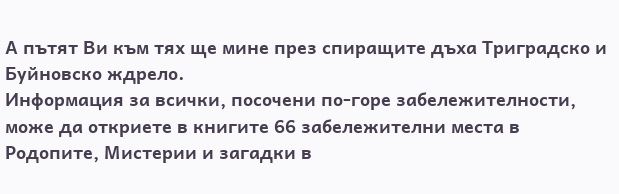А пътят Ви към тях ще мине през спиращите дъха Триградско и Буйновско ждрело.
Информация за всички, посочени по-горе забележителности, може да откриете в книгите 66 забележителни места в Родопите, Мистерии и загадки в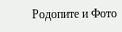Родопите и Фото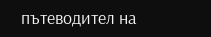пътеводител на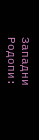Западни Родопи: